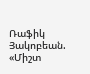Ռաֆիկ Յակոբեան. «Միշտ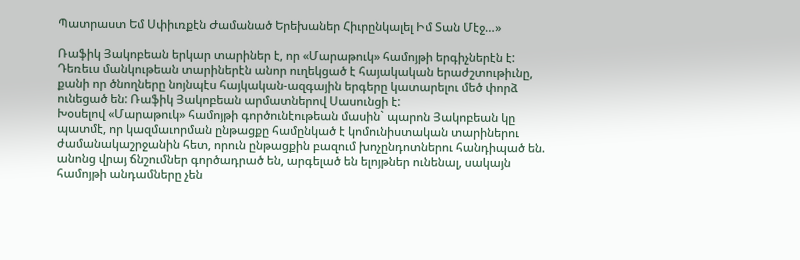Պատրաստ Եմ Սփիւռքէն Ժամանած Երեխաներ Հիւրընկալել Իմ Տան Մէջ…»

Ռաֆիկ Յակոբեան երկար տարիներ է, որ «Մարաթուկ» համոյթի երգիչներէն է: Դեռեւս մանկութեան տարիներէն անոր ուղեկցած է հայակական երաժշտութիւնը, քանի որ ծնողները նոյնպէս հայկական-ազգային երգերը կատարելու մեծ փորձ ունեցած են: Ռաֆիկ Յակոբեան արմատներով Սասունցի է:
Խօսելով «Մարաթուկ» համոյթի գործունէութեան մասին` պարոն Յակոբեան կը պատմէ, որ կազմաւորման ընթացքը համընկած է կոմունիստական տարիներու ժամանակաշրջանին հետ, որուն ընթացքին բազում խոչընդոտներու հանդիպած են. անոնց վրայ ճնշումներ գործադրած են, արգելած են ելոյթներ ունենալ, սակայն համոյթի անդամները չեն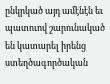ընկրկած այդ ամէնէն եւ պատուով շարունակած են կատարել իրենց ստեղծագործական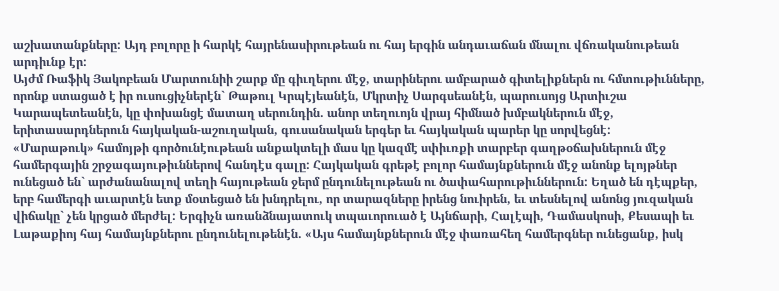աշխատանքները: Այդ բոլորը ի հարկէ հայրենասիրութեան ու հայ երգին անդաւաճան մնալու վճռականութեան արդիւնք էր:
Այժմ Ռաֆիկ Յակոբեան Մարտունիի շարք մը գիւղերու մէջ, տարիներու ամբարած գիտելիքներն ու հմտութիւնները, որոնք ստացած է իր ուսուցիչներէն` Թաթուլ Կրպէյեանէն, Մկրտիչ Սարգսեանէն, պարուսոյց Արտիւշա Կարապետեանէն, կը փոխանցէ մատաղ սերունդին. անոր տեղուոյն վրայ հիմնած խմբակներուն մէջ, երիտասարդներուն հայկական-աշուղական, գուսանական երգեր եւ հայկական պարեր կը սորվեցնէ:
«Մարաթուկ» համոյթի գործունէութեան անքակտելի մաս կը կազմէ սփիւռքի տարբեր գաղթօճախներուն մէջ համերգային շրջագայութիւններով հանդէս գալը: Հայկական գրեթէ բոլոր համայնքներուն մէջ անոնք ելոյթներ ունեցած են` արժանանալով տեղի հայութեան ջերմ ընդունելութեան ու ծափահարութիւններուն: Եղած են դէպքեր, երբ համերգի աւարտէն ետք մօտեցած են խնդրելու, որ տարազները իրենց նուիրեն, եւ տեսնելով անոնց յուզական վիճակը` չեն կրցած մերժել: Երգիչն առանձնայատուկ տպաւորուած է Այնճարի, Հալէպի, Դամասկոսի, Քեսապի եւ Լաթաքիոյ հայ համայնքներու ընդունելութենէն. «Այս համայնքներուն մէջ փառահեղ համերգներ ունեցանք, իսկ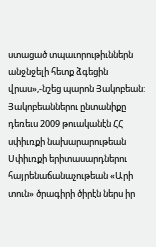ստացած տպաւորութիւններն անջնջելի հետք ձգեցին վրաս»,-նշեց պարոն Յակոբեան:
Յակոբեաններու ընտանիքը դեռեւս 2009 թուականէն ՀՀ սփիւռքի նախարարութեան Սփիւռքի երիտասարդներու հայրենաճանաչութեան «Արի տուն» ծրագիրի ծիրէն ներս իր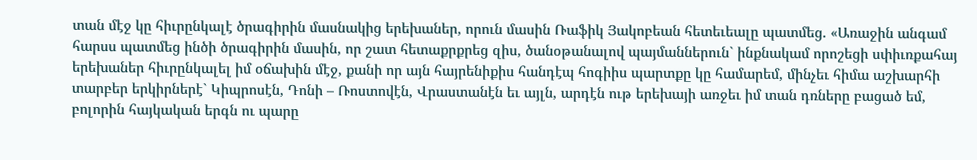տան մէջ կը հիւրընկալէ ծրագիրին մասնակից երեխաներ, որուն մասին Ռաֆիկ Յակոբեան հետեւեալը պատմեց. «Առաջին անգամ հարսս պատմեց ինծի ծրագիրին մասին, որ շատ հետաքրքրեց զիս, ծանօթանալով պայմաններուն` ինքնակամ որոշեցի սփիւռքահայ երեխաներ հիւրընկալել իմ օճախին մէջ, քանի որ այն հայրենիքիս հանդէպ հոգիիս պարտքը կը համարեմ, մինչեւ հիմա աշխարհի տարբեր երկիրներէ` Կիպրոսէն, Դոնի – Ռոստովէն, Վրաստանէն եւ այլն, արդէն ութ երեխայի առջեւ իմ տան դռները բացած եմ, բոլորին հայկական երգն ու պարը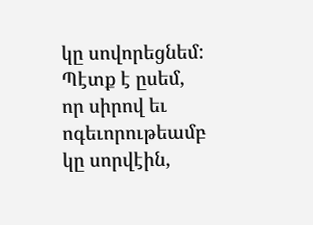կը սովորեցնեմ: Պէտք է ըսեմ, որ սիրով եւ ոգեւորութեամբ կը սորվէին,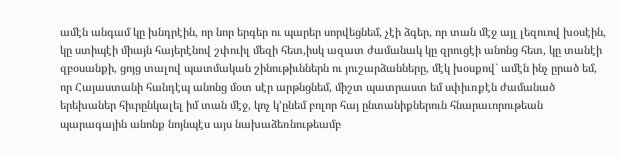ամէն անգամ կը խնդրէին, որ նոր երգեր ու պարեր սորվեցնեմ, չէի ձգեր, որ տան մէջ այլ լեզուով խօսէին, կը ստիպէի միայն հայերէնով շփուիլ մեզի հետ,իսկ ազատ ժամանակ կը զրուցէի անոնց հետ, կը տանէի զբօսանքի, ցոյց տալով պատմական շինութիւններն ու յուշարձանները, մէկ խօսքով` ամէն ինչ ըրած եմ, որ Հայաստանի հանդէպ անոնց մօտ սէր արթնցնեմ, միշտ պատրաստ եմ սփիւռքէն ժամանած երեխաներ հիւրընկալել իմ տան մէջ, կոչ կ’ընեմ բոլոր հայ ընտանիքներուն հնարաւորութեան պարագային անոնք նոյնպէս այս նախաձեռնութեամբ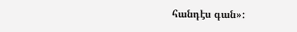հանդէս գան»: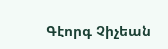Գէորգ Չիչեան